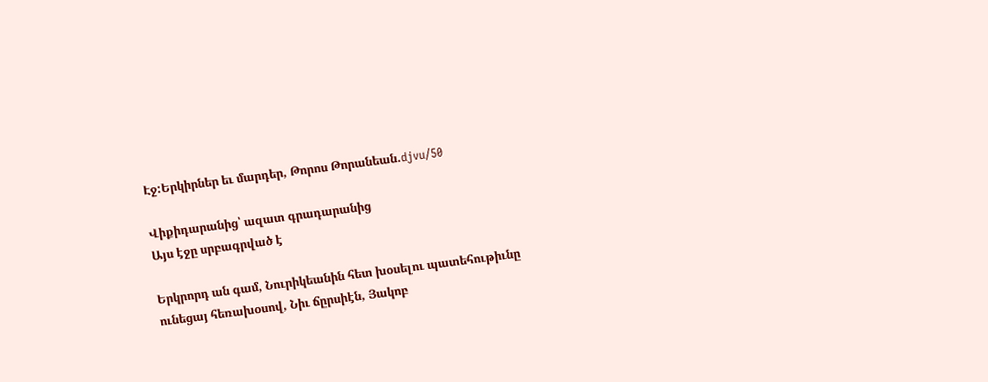Էջ:Երկիրներ եւ մարդեր, Թորոս Թորանեան.djvu/50

Վիքիդարանից՝ ազատ գրադարանից
Այս էջը սրբագրված է

Երկրորդ ան գամ, Նուրիկեանին հետ խօսելու պատեհութիւնը ունեցայ հեռախօսով, Նիւ ճըրսիէն, Յակոբ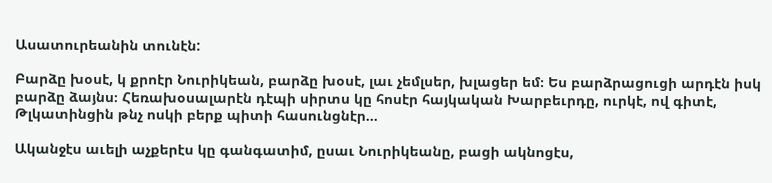Ասատուրեանին տունէն:

Բարձը խօսէ, կ քրոէր Նուրիկեան, բարձը խօսէ, լաւ չեմլսեր, խլացեր եմ։ Ես բարձրացուցի արդէն իսկ բարձը ձայնս։ Հեռախօսալարէն դէպի սիրտս կը հոսէր հայկական Խարբեւրդը, ուրկէ, ով գիտէ, Թլկատինցին թնչ ոսկի բերք պիտի հասունցնէր...

Ականջէս աւելի աչքերէս կը գանգատիմ, ըսաւ Նուրիկեանը, բացի ակնոցէս,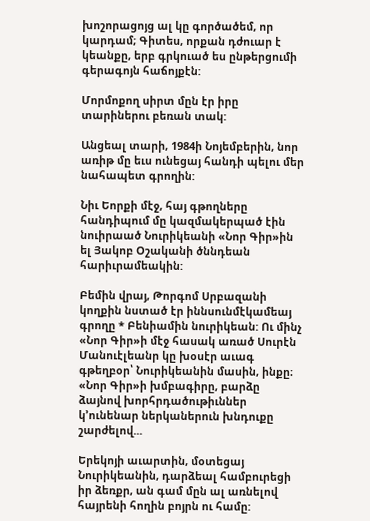խոշորացոյց ալ կը գործածեմ, որ կարդամ; Գիտես, որքան դժուար է կեանքը, երբ գրկուած ես ընթերցումի գերագոյն հաճոյքէն:

Մորմոքող սիրտ մըն էր իրը տարիներու բեռան տակ:

Անցեալ տարի, 1984ի Նոյեմբերին, նոր առիթ մը եւս ունեցայ հանդի պելու մեր նահապետ գրողին:

Նիւ Եորքի մէջ, հայ գթողները հանդիպում մը կազմակերպած էին նուիրաած Նուրիկեանի «Նոր Գիր»ին ել Յակոբ Օշականի ծննդեան հարիւրամեակին:

Բեմին վրայ, Թորգոմ Սրբազանի կողքին նստած էր իննսունմէկամեայ գրողը * Բենիամին նուրիկեան: Ու մինչ «Նոր Գիր»ի մէջ հասակ առած Սուրէն Մանուէլեանր կը խօսէր աւագ գթեղբօր՝ Նուրիկեանին մասին, ինքը։ «Նոր Գիր»ի խմբագիրը, բարձը ձայնով խորհրդածութիւններ կ՚ունենար ներկաներուն խնդուքը շարժելով...

Երեկոյի աւարտին, մօտեցայ Նուրիկեանին, դարձեալ համբուրեցի իր ձեռքր, ան գամ մըն ալ առնելով հայրենի հողին բոյրն ու համը: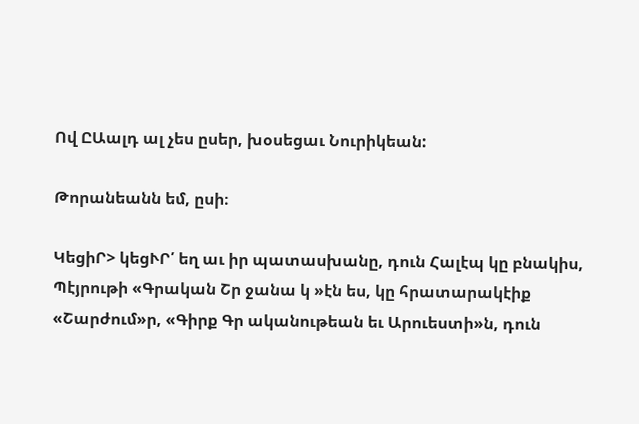Ով ԸԱալդ ալ չես ըսեր, խօսեցաւ Նուրիկեան:

Թորանեանն եմ, ըսի։

ԿեցիՐ> կեցՒՐ՛ եղ աւ իր պատասխանը, դուն Հալէպ կը բնակիս, Պէյրութի «Գրական Շր ջանա կ »էն ես, կը հրատարակէիք «Շարժում»ր, «Գիրք Գր ականութեան եւ Արուեստի»ն, դուն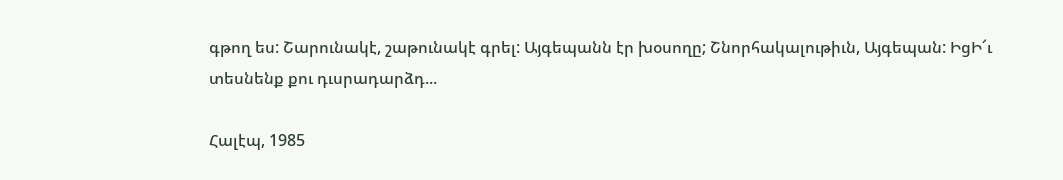գթող ես: Շարունակէ, շաթունակէ գրել: Այգեպանն էր խօսողը; Շնորհակալութիւն, Այգեպան: ԻցԻ՜ւ տեսնենք քու դւսրադարձդ...

Հալէպ, 1985